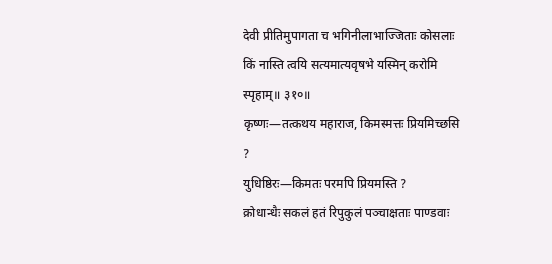देवी प्रीतिमुपागता च भगिनीलाभाज्जिताः कोसलाः किं नास्ति त्वयि सत्यमात्यवृषभे यस्मिन् करोमि स्पृहाम्॥ ३१०॥
कृष्णः—तत्कथय महाराज, किमस्मत्तः प्रियमिच्छसि ?
युधिष्ठिरः—किमतः परमपि प्रियमस्ति ?
क्रोधान्धैः सकलं हतं रिपुकुलं पञ्चाक्षताः पाण्डवाः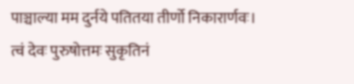पाञ्चाल्या मम दुर्नये पतितया तीर्णो निकारार्णवः।
त्वं देवः पुरुषोत्तमः सुकृतिनं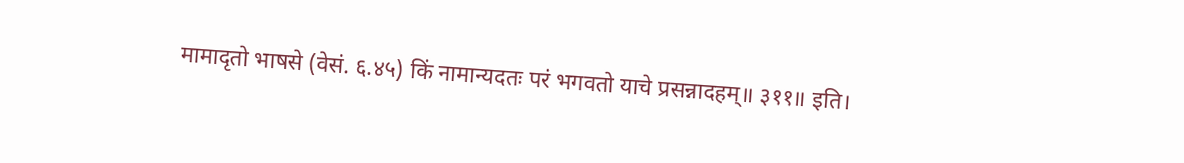मामादृतो भाषसे (वेसं. ६.४५) किं नामान्यदतः परं भगवतो याचे प्रसन्नादहम्॥ ३११॥ इति।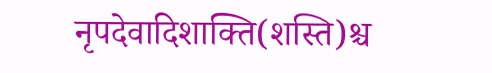नृपदेवादिशाक्ति(शस्ति)श्च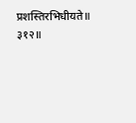प्रशस्तिरभिधीयते॥ ३१२॥